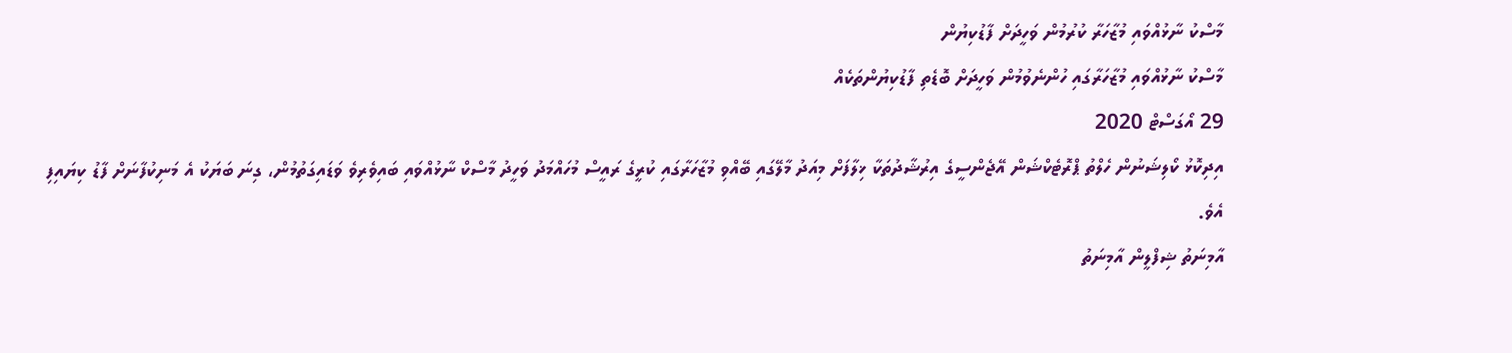މާސްކު ނާޅުއްވައި މުޒާހަރާ ކުރުމުން ވަހީދަށް ފާޑުކިޔުން
މާސްކު ނާޅުއްވައި މުޒާހަރާގައި ހުންނެވުމުން ވަހީދަށް ބޮޑެތި ފާޑުކިޔުންތަކެއް
29 އޯގަސްޓް 2020
އިދިކޮޅު ކޯލިޝަނުން ހެލްތު ޕްރޮޓެކްޝަން އޭޖެންސީގެ އިރުޝާދުތަކާ ޚިލާފަށް މިއަދު މާލޭގައި ބޭއްވި މުޒާހަރާގައި ކުރީގެ ރައީސް މުހައްމަދު ވަހީދު މާސްކް ނާޅުއްވައި ބައިވެރިވެ ވަޑައިގަތުމުން، ގިނަ ބަޔަކު އެ މަނިކުފާނަށް ފާޑު ކިޔައިފި އެވެ.
އާމިނަތު ޝިފްލީން އާމިނަތު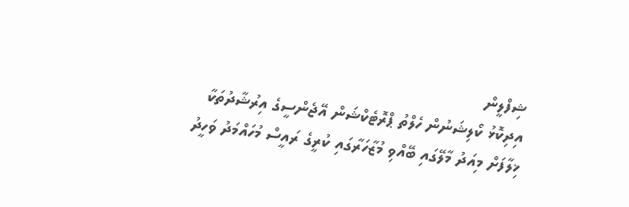ޝިފްލީން
އިދިކޮޅު ކޯލިޝަނުން ހެލްތު ޕްރޮޓެކްޝަން އޭޖެންސީގެ އިރުޝާދުތަކާ ޚިލާފަށް މިއަދު މާލޭގައި ބޭއްވި މުޒާހަރާގައި ކުރީގެ ރައީސް މުހައްމަދު ވަހީދު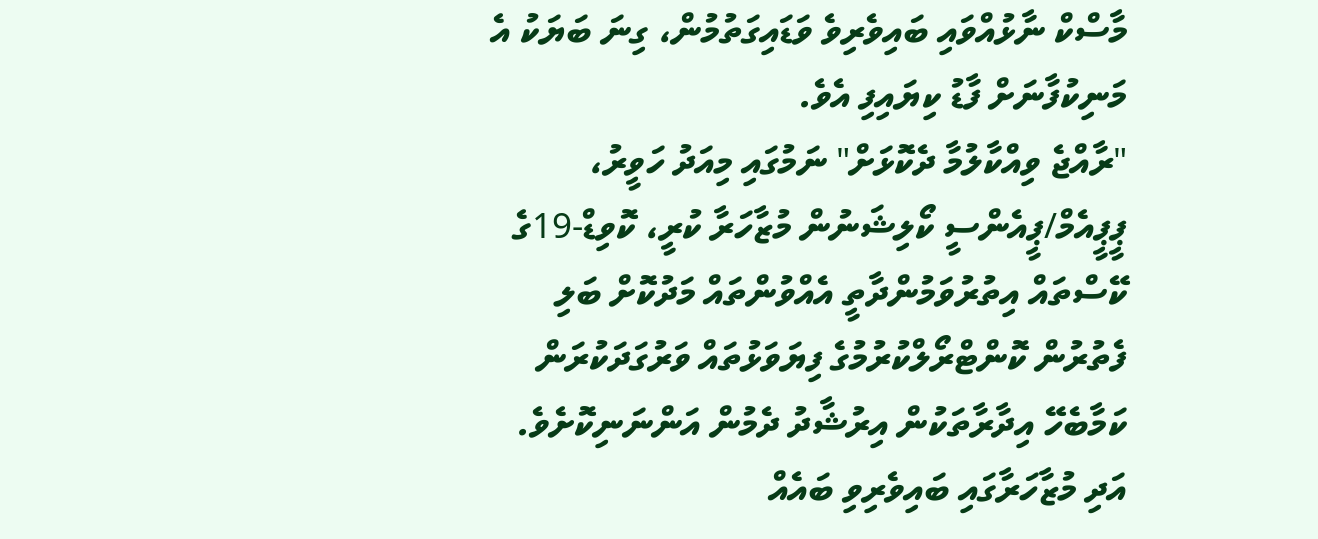މާސްކް ނާޅުއްވައި ބައިވެރިވެ ވަޑައިގަތުމުން، ގިނަ ބަޔަކު އެ މަނިކުފާނަށް ފާޑު ކިޔައިފި އެވެ.
"ރާއްޖެ ވިއްކާލުމާ ދެކޮޅަށް" ނަމުގައި މިއަދު ހަވީރު، ޕީޕީއެމް/ޕީއެންސީ ކޯލިޝަނުން މުޒާހަރާ ކުރީ، ކޮވިޑް-19ގެ ކޭސްތައް އިތުރުވަމުންދާތީ އެއްވުންތައް މަދުކޮށް ބަލި ފެތުރުން ކޮންޓްރޯލްކުރުމުގެ ފިޔަވަޅުތައް ވަރުގަދަކުރަން ކަމާބެހޭ އިދާރާތަކުން އިރުޝާދު ދެމުން އަންނަނިކޮށެވެ. އަދި މުޒާހަރާގައި ބައިވެރިވި ބައެއް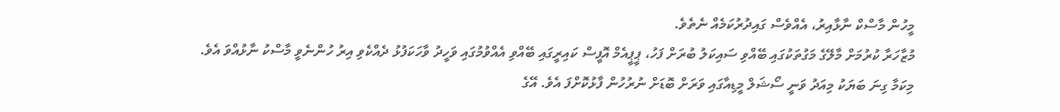މީހުން މާސްކް ނާޅާއިރު، އެއްވެސް ގައިދުރުކަމެއް ނެތެވެ.
މުޒާހަރާ ކުރުމަށް މާލޭގެ މަގުތަކުގައި ބޭއްވި ސައިކަލު ބުރަށް ފަހު، ޕީޕީއެމް އޮފީސް ކައިރީގައި ބޭއްވި އެއްވުމުގައި ވަހީދު ވާހަކަފުޅު ދެއްކެވި އިރު ހުންނެވީ މާސްކު ނާޅުއްވަ އެވެ. މިކަމާ ގިނަ ބަޔަކު މިއަދު ވަނީ ސޯޝަލް މީޑިއާގައި ވަރަށް ބޮޑަށް ނުރުހުން ފާޅުކޮށްފަ އެވެ. އޭގެ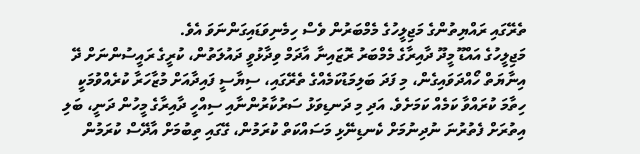ތެރޭގައި ރައްޔިތުންގެ މަޖިލީހުގެ މެމްބަރުން ވެސް ހިމެނިވަޑައިގަންނަވަ އެވެ.
މަޖިލީހުގެ އައްޑޫ މީދޫ ދާއިރާގެ މެމްބަރު ރޮޒައިނާ އާދަމް ވިދާޅުވީ ދައުލަތުން، ކުރީގެ ރައީސުންނަށް ދޭ އިނާޔަތް ހޯއްދަވައިގެން، މި ފަދަ ބަލިމަޑުކަމެއްގެ ތެރޭގައި، ސިޔާސީ ފައިދާއަށް މުޒާހަރާ ކުރެއްވުމަކީ ހިތާމަ ކުރައްވާ ކަމެއް ކަމަށެވެ. އަދި މި ދަނޑިވަޅު ސަރުކާރުންނާއި ސިއްހީ ދާއިރާގެ މީހުން ދަނީ، ބަލި އިތުރަށް ފެތުރުނަ ނުދިނުމަށް ކެނޑިނޭޅި މަސައްކަތް ކުރަމުން، ގޭގައި ތިބުމަށް އާދޭސް ކުރަމުން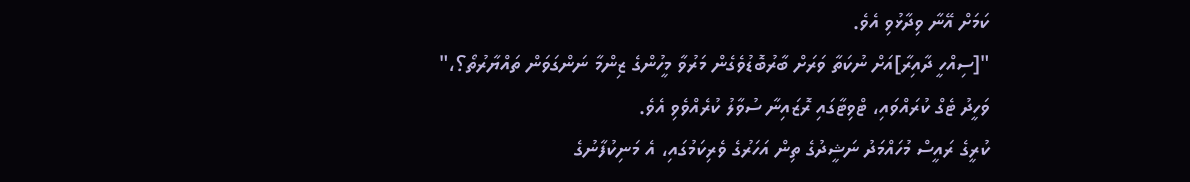ކަމަށް އޭނާ ވިދާޅުވި އެވެ.
"[ސިއްހީ ދާއިރާ]އަށް ނުކަތާ ވަރަށް ބާރުބޮޑުވެގެން މަރުވާ މީހުންގެ ޒިންމާ ނަންގަވަން ތައްޔާރުތޯ؟،" ވަހީދު ޓެގް ކުރައްވައި، ޓްވިޓާގައި ރޮޒައިނާ ސުވާލު ކުރެއްވެވި އެވެ.
ކުރީގެ ރައީސް މުހައްމަދު ނަޝީދުގެ ތިން އަހަރުގެ ވެރިކަމުގައި، އެ މަނިކުފާނުގެ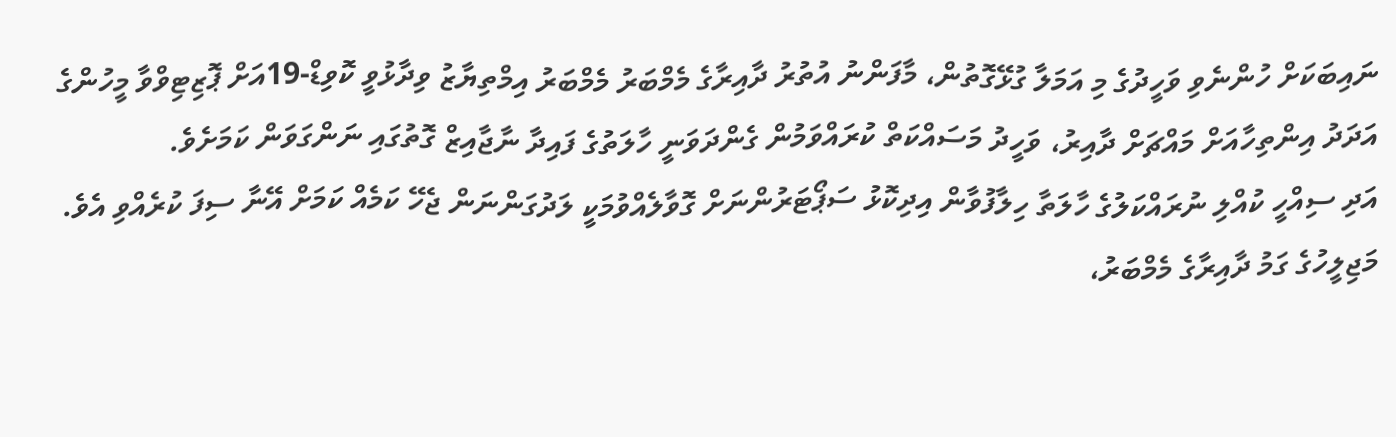ނައިބަކަށް ހުންނެވި ވަހީދުގެ މި އަމަލާ ގުޅޭގޮތުން، މާފަންނު އުތުރު ދާއިރާގެ މެމްބަރު މެމްބަރު އިމްތިޔާޒު ވިދާޅުވީ ކޮވިޑް-19އަށް ޕޮޒިޓިވްވާ މީހުންގެ އަދަދު އިންތިހާއަށް މައްޗަށް ދާއިރު، ވަހީދު މަސައްކަތް ކުރައްވަމުން ގެންދަވަނީ ހާލަތުގެ ފައިދާ ނާޖާއިޒް ގޮތުގައި ނަންގަވަން ކަމަށެވެ.
އަދި ސިއްހީ ކުއްލި ނުރައްކަލުގެ ހާލަތާ ހިލާފުވާން އިދިކޮޅު ސަޕޯޓަރުންނަށް ގޮވާލެއްވުމަކީ ލަދުގަންނަން ޖެހޭ ކަމެއް ކަމަށް އޭނާ ސިފަ ކުރެއްވި އެވެ.
މަޖިލީހުގެ ގަމު ދާއިރާގެ މެމްބަރު،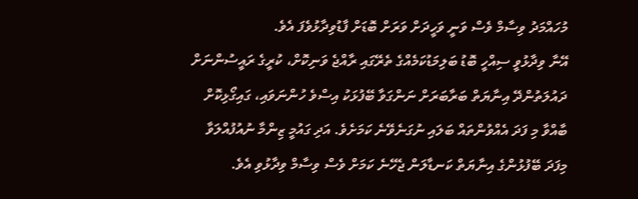މުހައްމަދު ވިސާމް ވެސް ވަނީ ވަހީދަށް ވަރަށް ބޮޑަށް ފާޑުވިދާޅުވެފަ އެވެ.
އޭނާ ވިދާޅުވީ ސިއްހީ ބޮޑު ބަލިމަޑުކަމެއްގެ ތެރޭގައި ރާއްޖެ ވަނިކޮށް، ކުރީގެ ރައީސުންނަށް ދައުލަތުންދޭ އިނާޔަތް ބަރާބަރަށް ނަންގަވާ ބޭފުޅަކު އިސްވެ ހުންނަވައި، ގައިގޯޅިކޮށް ބާއްވާ މި ފަދަ އެއްވުންތައް ބަލައި ނުގަނެވޭނެ ކަމަށެވެ. އަދި ގައުމީ ޒިންމާ ނުއުފުއްލަވާ މިފަދަ ބޭފުޅުންގެ އިނާޔަތް ކަނޑާލަން ޖެހޭނެ ކަމަށް ވެސް ވިސާމް ވިދާޅުވި އެވެ.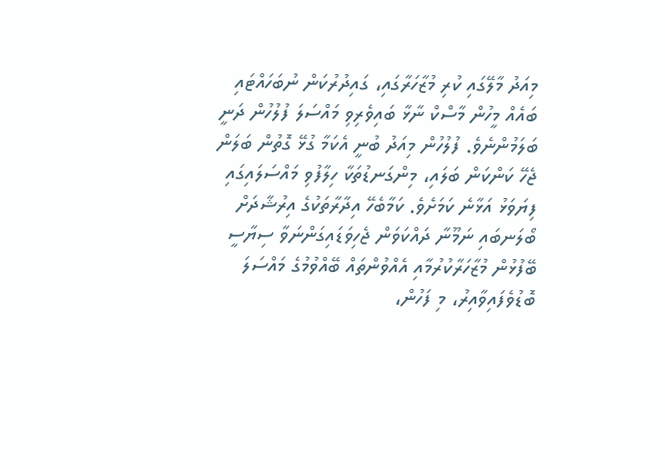މިއަދު މާލޭގައި ކުރި މުޒާހަރާގައި، ގައިދުރުކަން ނުބަހައްޓައި ބައެއް މީހުން މާސްކް ނާޅާ ބައިވެރިވި މައްސަލަ ފުލުހުން ދަނީ ބަލަމުންނެވެ. ފުލުހުން މިއަދު ބުނީ އެކަމާ ގުޅޭ ގޮތުން ބަލަން ޖެހޭ ކަންކަން ބަލައި، މިންގަނޑުތަކާ ހިލާފުވި މައްސަލައިގައި ފިޔަވަޅު އަޅާނެ ކަމަށެވެ. ކަމާބެހޭ އިދާރާތަކުގެ އިރުޝާދަށް ބޯލަނބައި ނަމޫނާ ދައްކަވަން ޖެހިވަޑައިގަންނަވާ ސިޔާސީ ބޭފުޅުން މުޒާހަރާކުރުމާއި އެއްވުންތައް ބޭއްވުމުގެ މައްސަލަ ބޮޑުވެފައިވާއިރު، މި ފަހުން،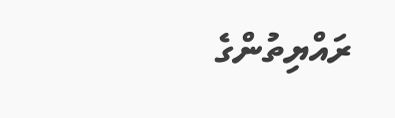ރައްޔިތުންގެ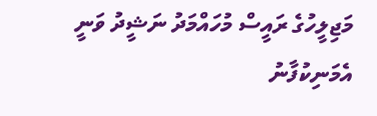މަޖިލީހުގެ ރައީސް މުހައްމަދު ނަޝީދު ވަނީ އެމަނިކުފާނު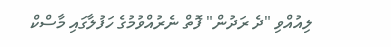ލިއުއްވި "ދެ ރަދުން" ފޮތް ނެރުއްވުމުގެ ހަފުލާގައި މާސްކް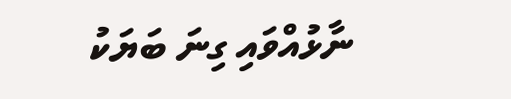ނާޅުއްވައި ގިނަ ބަޔަކު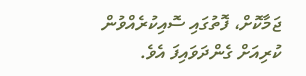ޖަމާކޮށް، ފޮތުގައި ސޮއިކުރެއްވުން ކުރިއަށް ގެންދަވައިފަ އެވެ.